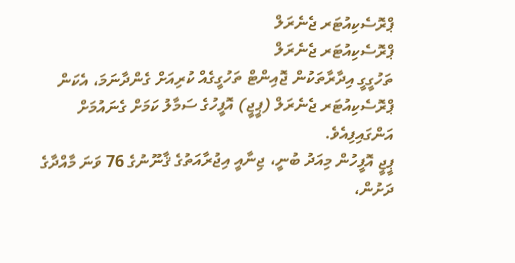ޕްރޮސެކިއުޓަރ ޖެނެރަލް
ޕްރޮސެކިއުޓަރ ޖެނެރަލް
ތަހުގީގީ އިދާރާތަކުން ޖޮއިންޓް ތަހުގީގެއް ކުރިއަށް ގެންދާނަމަ، އެކަން ޕްރޮސެކިއުޓަރ ޖެނެރަލް (ޕީޖީ) އޮފީހުގެ ސަމާލު ކަމަށް ގެނައުމަށް އަންގައިފިއެވެ.
ޕީޖީ އޮފީހުން މިއަދު ބުނީ، ޖިނާއީ އިޖުރާއަތުގެ ޤާނޫނުގެ 76 ވަނަ މާއްދާގެ ދަށުން،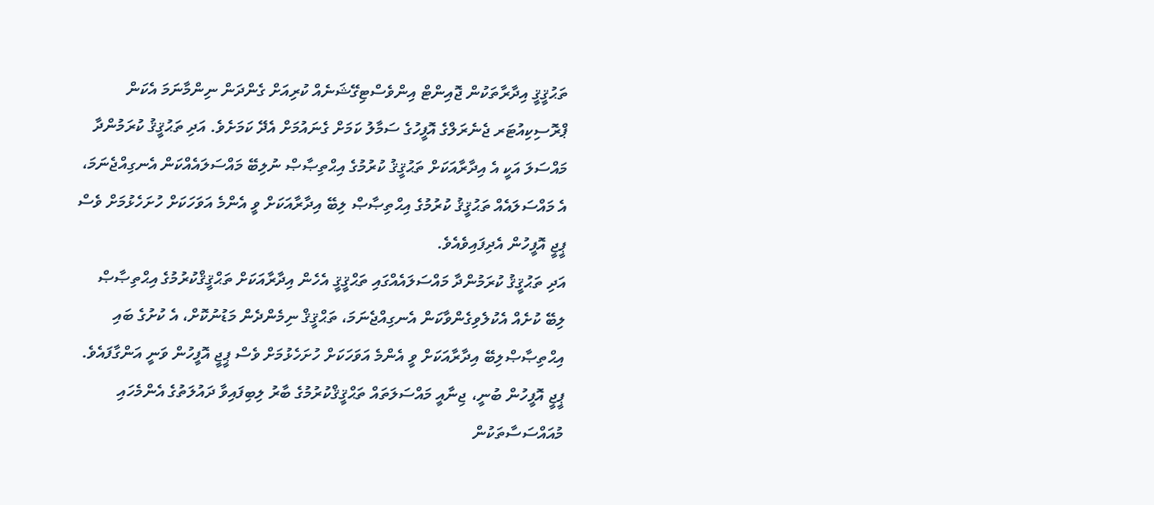ތަޙުޤީޤީ އިދާރާތަކުން ޖޮއިންޓް އިންވެސްޓިގޭޝަނެއް ކުރިއަށް ގެންދަން ނިންމާނަމަ އެކަން ޕްރޮސިކިއުޓަރ ޖެނެރަލްގެ އޮފީހުގެ ސަމާލު ކަމަށް ގެނައުމަށް އެދޭ ކަމަށެވެ. އަދި ތަޙުޤީޤު ކުރަމުންދާ މައްސަލަ އަކީ އެ އިދާރާއަކަށް ތަޙުޤީޤު ކުރުމުގެ އިޙްތިޞާޞް ނުލިބޭ މައްސަލައެއްކަން އެނގިއްޖެނަމަ، އެ މައްސަލައެއް ތަޙުޤީޤު ކުރުމުގެ އިޙްތިޞާޞް ލިބޭ އިދާރާއަކަށް ވީ އެންމެ އަވަހަކަށް ހުށަހެޅުމަށް ވެސް ޕީޖީ އޮފީހުން އެދިފައިވެއެވެ.
އަދި ތަޙުޤީޤު ކުރަމުންދާ މައްސަލައެއްގައި ތަޙްޤީޤީ އެހެން އިދާރާއަކަށް ތަޙްޤީޤްކުރުމުގެ އިޙްތިޞާޞް ލިބޭ ކުށެއް އެކުލެވިގެންވާކަން އެނގިއްޖެނަމަ، ތަޙްޤީޤް ނިމެންދެން މަޑުނުކޮށް، އެ ކުށުގެ ބައި އިޙްތިޞާޞްލިބޭ އިދާރާއަކަށް ވީ އެންމެ އަވަހަކަށް ހުށަހެޅުމަށް ވެސް ޕީޖީ އޮފީހުން ވަނީ އަންގާފައެވެ.
ޕީޖީ އޮފީހުން ބުނީ، ޖިނާއީ މައްސަލަތައް ތަޙްޤީޤްކުރުމުގެ ބާރު ލިބިފައިވާ ދައުލަތުގެ އެންމެހައި މުއައްސަސާތަކުން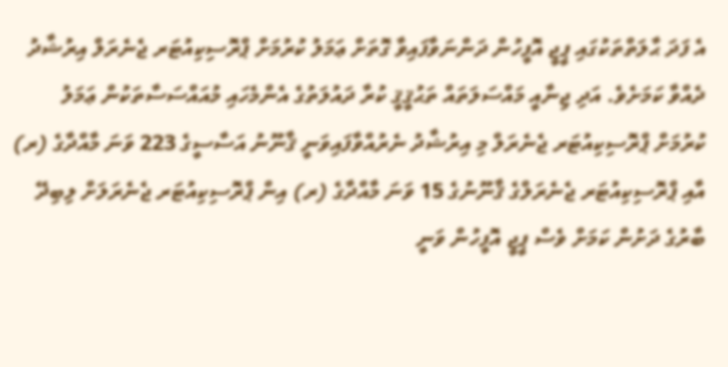އެ ފަދަ ޙާލަތްތަކުގައި ޕީޖީ އޮފީހުން ދަންނަވާފައިވާ ގޮތަށް ޢަމަލު ކުރުމަށް ޕްރޮސިކިއުޓަރ ޖެނެރަލް އިރުޝާދު ދެއްވާ ކަމަށެވެ. އަދި ޖިނާއީ މައްސަލަތައް ތަޙުޤީޤީ ކުރާ ދައުލަތުގެ އެންމެހައި މުއައްސަސާތަކުން ޢަމަލު ކުރުމަށް ޕްރޮސިކިއުޓަރ ޖެނެރަލް މި އިރުޝާދު ނެރުއްވާފައިވަނީ ޤާނޫނު އަސާސީގެ 223 ވަނަ މާއްދާގެ (ރ) އާއި ޕްރޮސިކިއުޓަރ ޖެނެރަލްގެ ޤާނޫނުގެ 15 ވަނަ މާއްދާގެ (ރ) އިން ޕްރޮސިކިއުޓަރ ޖެނެރަލަށް ލިބިދޭ ބާރުގެ ދަށުން ކަމަށް ވެސް ޕީޖީ އޮފީހުން ވަނީ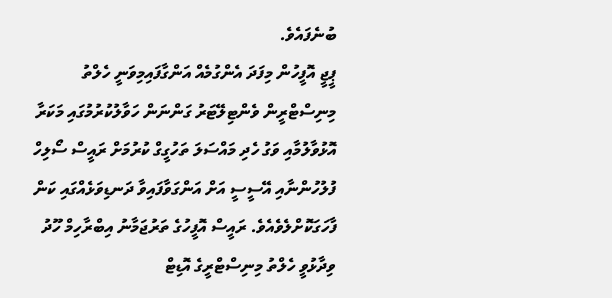ބުނެފައެވެ.
ޕީޖީ އޮފީހުން މިފަދަ އެންގުމެއް އަންގާފައިމިވަނީ ހެލްތު މިނިސްޓްރީން ވެންޓިލޭޓަރު ގަންނަން ހަވާލުކުރުމުގައި މަކަރާ އޮޅުވާލުމާއި ވަގު ހެދި މައްސަލަ ތަހުގީގް ކުރުމަށް ރައީސް ސޯލިހް ފުލުހުންނާއި އޭސީސީ އަށް އަންގަވާފައިވާ ދަނޑިވަޅެއްގައި ކަން ފާހަގަކޮށްލެވެއެވެ. ރައީސް އޮފީހުގެ ތަރުޖަމާނު އިބްރާހިމް ހޫދު ވިދާޅުވީ ހެލްތު މިނިސްޓްރީގެ އޮޑިޓް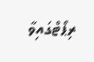ރިޕޯޓްގައިވާ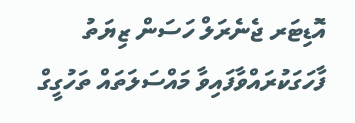އޮޑިޓަރ ޖެނެރަލް ހަސަން ޒިޔަތު ފާހަގަކުރައްވާފައިވާ މައްސަލަތައް ތަހުގީގް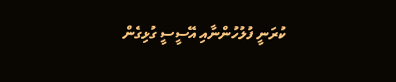ކުރަނީ ފުލުހުންނާއި އޭސީސީ ގުޅިގެން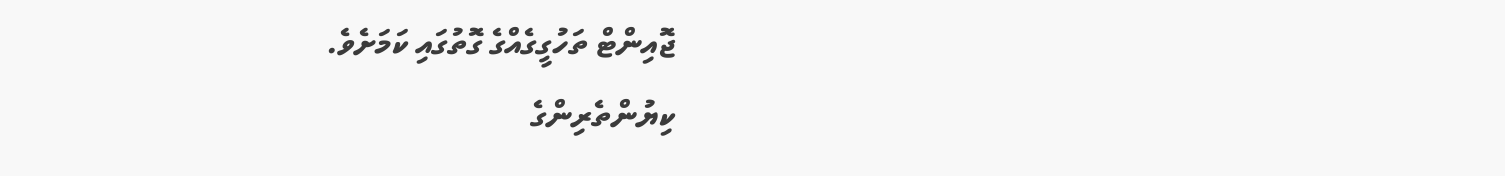ޖޮއިންޓް ތަހުގީގެއްގެ ގޮތުގައި ކަމަށެވެ.
ކިޔުންތެރިންގެ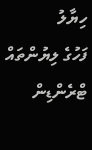ހިޔާލު
ފަހުގެ ލިޔުންތައް
ޓްރެންޑިން